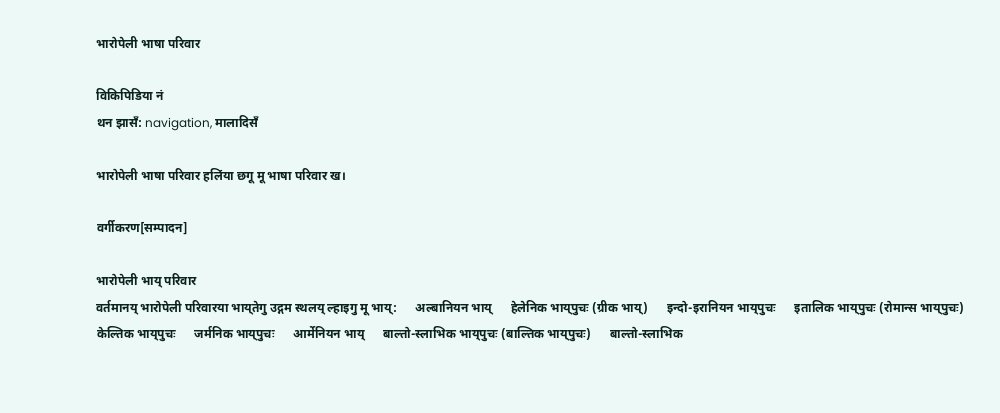भारोपेली भाषा परिवार

विकिपिडिया नं
थन झासँ: navigation, मालादिसँ

भारोपेली भाषा परिवार हलिंया छगू मू भाषा परिवार ख।

वर्गीकरण[सम्पादन]

भारोपेली भाय्‌ परिवार
वर्तमानय् भारोपेली परिवारया भाय्‌‌तेगु उद्गम स्थलय् ल्हाइगु मू भाय्:      अल्बानियन भाय्      हेलेनिक भाय्‌पुचः (ग्रीक भाय्)      इन्दो-इरानियन भाय्‌पुचः      इतालिक भाय्‌पुचः (रोमान्स भाय्‌पुचः)      केल्तिक भाय्‌पुचः      जर्मनिक भाय्‌पुचः      आर्मेनियन भाय्      बाल्तो-स्लाभिक भाय्‌पुचः (बाल्तिक भाय्‌पुचः)      बाल्तो-स्लाभिक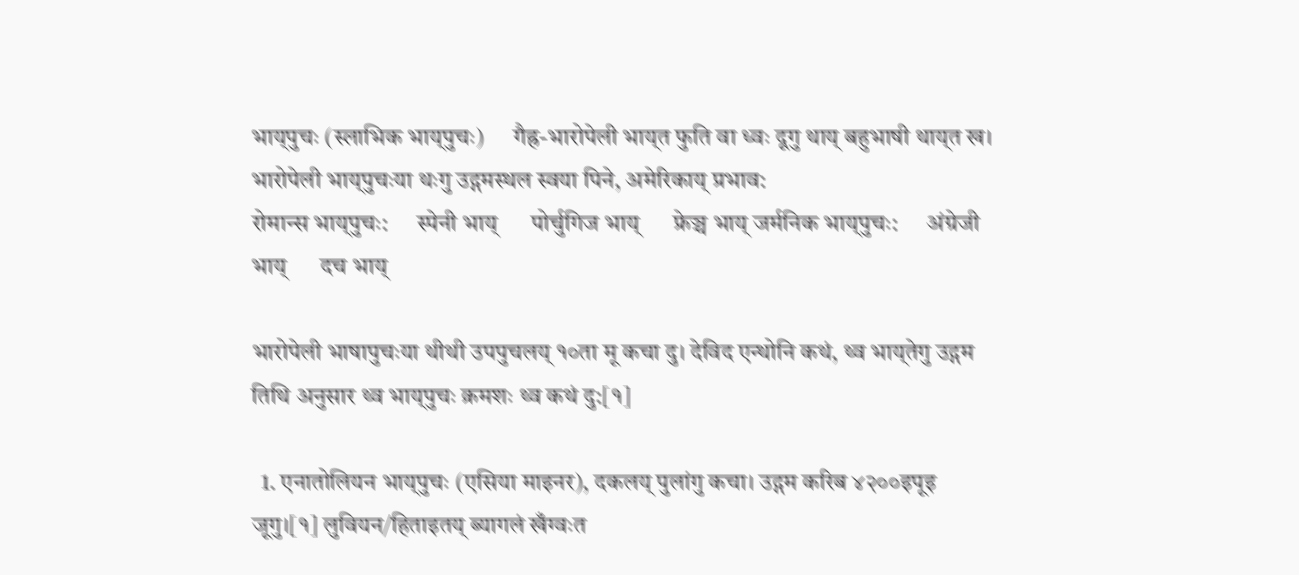भाय्‌पुचः (स्लाभिक भाय्‌पुचः)      गैह्र-भारोपेली भाय्‌त फुति वा ध्वः दूगु थाय्‌ बहुभाषी थाय्‌त ख।
भारोपेली भाय्‌पुचःया थःगु उद्गमस्थल स्वया पिने, अमेरिकाय् प्रभाव:
रोमान्स भाय्‌पुचः:      स्पेनी भाय्      पोर्चुगिज भाय्      फ्रेञ्च भाय् जर्मनिक भाय्‌पुचः:      अंग्रेजी भाय्      दच भाय्

भारोपेली भाषापुचःया थीथी उपपुचलय् १०ता मू कचा दु। देविद एन्थोनि कथं, थ्व भाय्‌तेगु उद्गम तिथि अनुसार थ्व भाय्‌पुचः क्रमशः थ्व कथं दु:[१]

  1. एनातोलियन भाय्‌पुचः (एसिया माइनर), दकलय् पुलांगु कचा। उद्गम करिब ४२००इपूइ जूगु।[१] लुवियन/हिताइतय् ब्यागलं खँग्वःत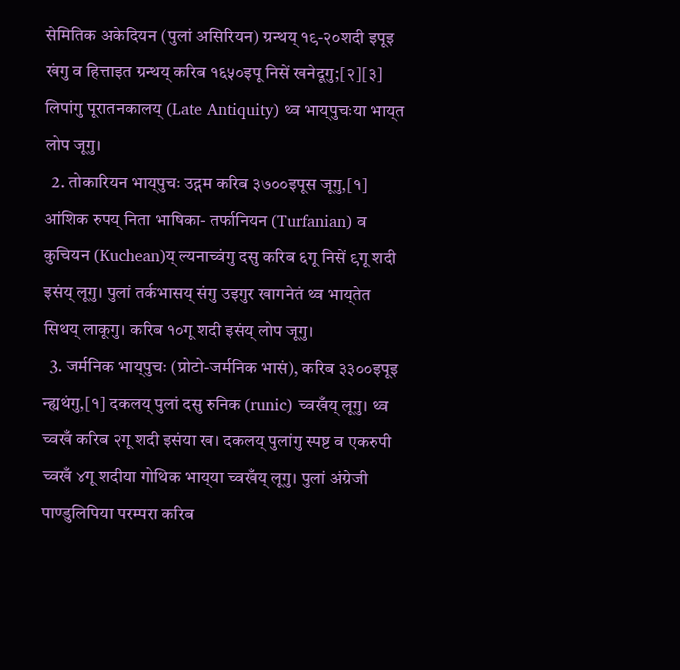सेमितिक अकेदियन (पुलां असिरियन) ग्रन्थय् १९-२०शदी इपूइ खंगु व हित्ताइत ग्रन्थय् करिब १६५०इपू निसें खनेदूगु;[२][३] लिपांगु पूरातनकालय् (Late Antiquity) थ्व भाय्‌पुचःया भाय्‌त लोप जूगु।
  2. तोकारियन भाय्‌पुचः उद्गम करिब ३७००इपूस जूगु,[१] आंशिक रुपय् निता भाषिका- तर्फानियन (Turfanian) व कुचियन (Kuchean)य् ल्यनाच्वंगु दसु करिब ६गू निसें ९गू शदी इसंय् लूगु। पुलां तर्कभासय् संगु उइगुर खागनेतं थ्व भाय्‌तेत सिथय् लाकूगु। करिब १०गू शदी इसंय् लोप जूगु।
  3. जर्मनिक भाय्‌पुचः (प्रोटो-जर्मनिक भासं), करिब ३३००इपूइ न्ह्यथंगु,[१] दकलय् पुलां दसु रुनिक (runic) च्वखँय् लूगु। थ्व च्वखँ करिब २गू शदी इसंया ख। दकलय् पुलांगु स्पष्ट व एकरुपी च्वखँ ४गू शदीया गोथिक भाय्‌या च्वखँय् लूगु। पुलां अंग्रेजी पाण्डुलिपिया परम्परा करिब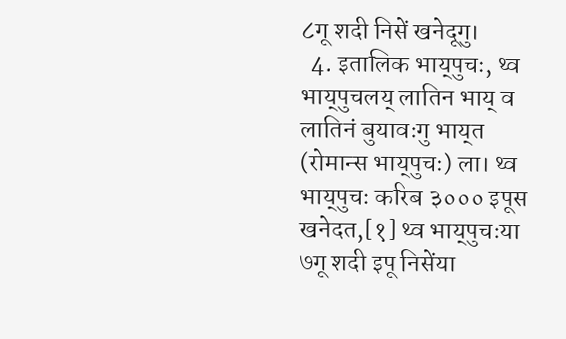८गू शदी निसें खनेदूगु।
  4. इतालिक भाय्‌पुचः, थ्व भाय्‌पुचलय् लातिन भाय् व लातिनं बुयावःगु भाय्‌त (रोमान्स भाय्‌पुचः) ला। थ्व भाय्‌पुचः करिब ३००० इपूस खनेदत,[१] थ्व भाय्‌पुचःया ७गू शदी इपू निसेंया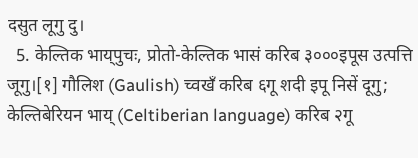दसुत लूगु दु।
  5. केल्तिक भाय्‌पुचः, प्रोतो-केल्तिक भासं करिब ३०००इपूस उत्पत्ति जूगु।[१] गौलिश (Gaulish) च्वखँ करिब ६गू शदी इपू निसें दूगु; केल्तिबेरियन भाय् (Celtiberian language) करिब २गू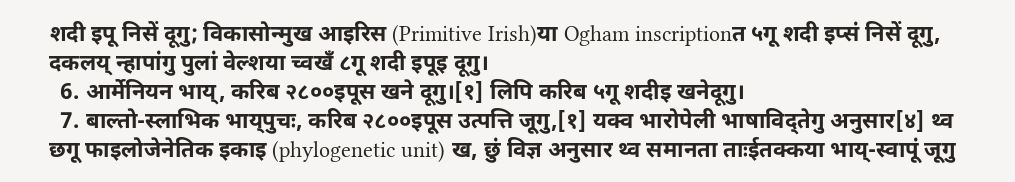शदी इपू निसें दूगु; विकासोन्मुख आइरिस (Primitive Irish)या Ogham inscriptionत ५गू शदी इप्सं निसें दूगु, दकलय् न्हापांगु पुलां वेल्शया च्वखँ ८गू शदी इपूइ दूगु।
  6. आर्मेनियन भाय्, करिब २८००इपूस खने दूगु।[१] लिपि करिब ५गू शदीइ खनेदूगु।
  7. बाल्तो-स्लाभिक भाय्‌पुचः, करिब २८००इपूस उत्पत्ति जूगु,[१] यक्व भारोपेली भाषाविद्‌तेगु अनुसार[४] थ्व छगू फाइलोजेनेतिक इकाइ (phylogenetic unit) ख, छुं विज्ञ अनुसार थ्व समानता ताःईतक्कया भाय्‌-स्वापूं जूगु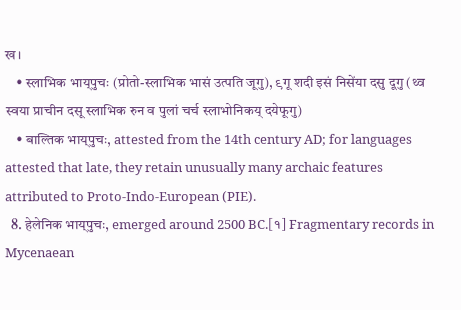ख।
    • स्लाभिक भाय्‌पुचः (प्रोतो-स्लाभिक भासं उत्पति जूगु), ९गू शदी इसं निसेंया दसु दूगु (थ्व स्वया प्राचीन दसू स्लाभिक रुन व पुलां चर्च स्लाभोनिकय् दयेफूगु)
    • बाल्तिक भाय्‌पुचः, attested from the 14th century AD; for languages attested that late, they retain unusually many archaic features attributed to Proto-Indo-European (PIE).
  8. हेलेनिक भाय्‌पुचः, emerged around 2500 BC.[१] Fragmentary records in Mycenaean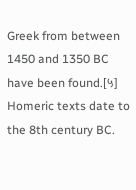Greek from between 1450 and 1350 BC have been found.[५] Homeric texts date to the 8th century BC.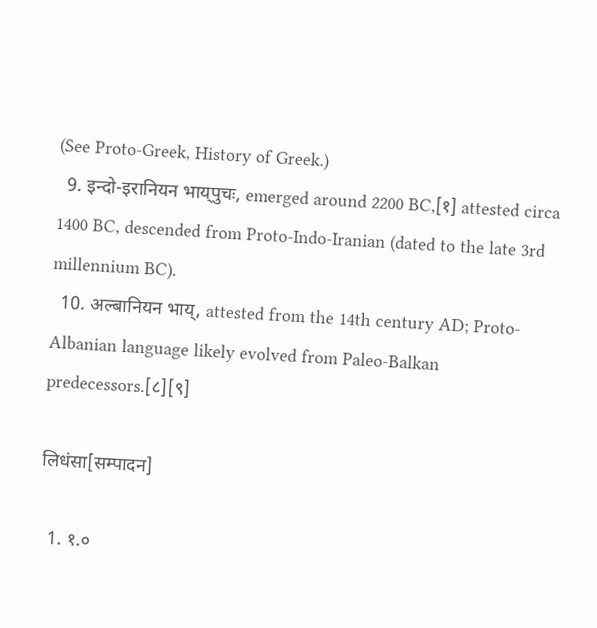(See Proto-Greek, History of Greek.)
  9. इन्दो-इरानियन भाय्‌पुचः, emerged around 2200 BC,[१] attested circa 1400 BC, descended from Proto-Indo-Iranian (dated to the late 3rd millennium BC).
  10. अल्बानियन भाय्, attested from the 14th century AD; Proto-Albanian language likely evolved from Paleo-Balkan predecessors.[८][९]

लिधंसा[सम्पादन]

  1. १.०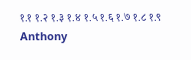१.१ १.२ १.३ १.४ १.५ १.६ १.७ १.८ १.९ Anthony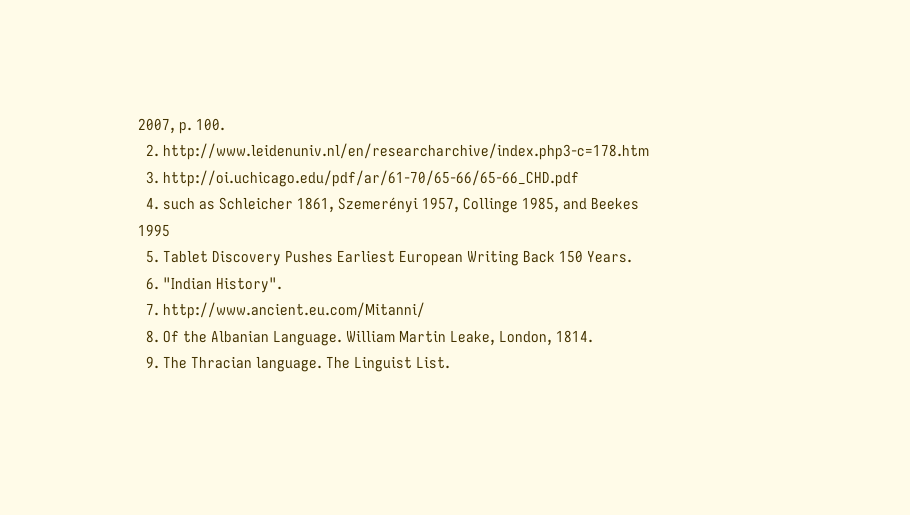2007, p. 100.
  2. http://www.leidenuniv.nl/en/researcharchive/index.php3-c=178.htm
  3. http://oi.uchicago.edu/pdf/ar/61-70/65-66/65-66_CHD.pdf
  4. such as Schleicher 1861, Szemerényi 1957, Collinge 1985, and Beekes 1995
  5. Tablet Discovery Pushes Earliest European Writing Back 150 Years.
  6. "Indian History".
  7. http://www.ancient.eu.com/Mitanni/
  8. Of the Albanian Language. William Martin Leake, London, 1814.
  9. The Thracian language. The Linguist List.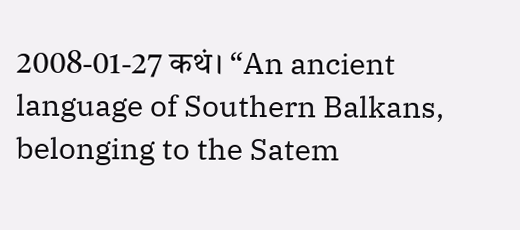2008-01-27 कथं। “An ancient language of Southern Balkans, belonging to the Satem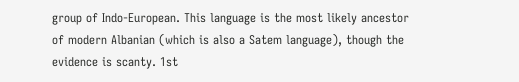group of Indo-European. This language is the most likely ancestor of modern Albanian (which is also a Satem language), though the evidence is scanty. 1st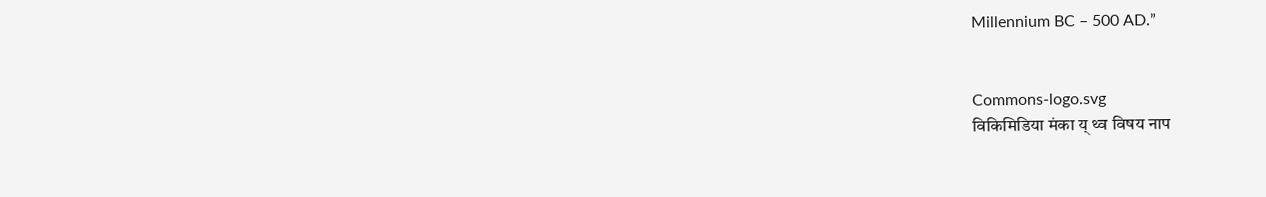Millennium BC – 500 AD.”


Commons-logo.svg
विकिमिडिया मंका य् थ्व विषय नाप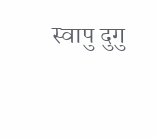स्वापु दुगु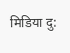मिडिया दु: